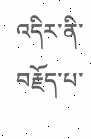འདིར་ནི་བརྗོད་པ་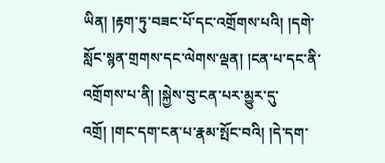ཡིན། །རྟག་ཏུ་བཟང་པོ་དང་འགྲོགས་པའི། །དགེ་སློང་སྙན་གྲགས་དང་ལེགས་ལྡན། །ངན་པ་དང་ནི་འགྲོགས་པ་ནི། །སྐྱེས་བུ་ངན་པར་མྱུར་དུ་འགྲོ། །གང་དག་ངན་པ་རྣམ་སྤོང་བའི། །དེ་དག་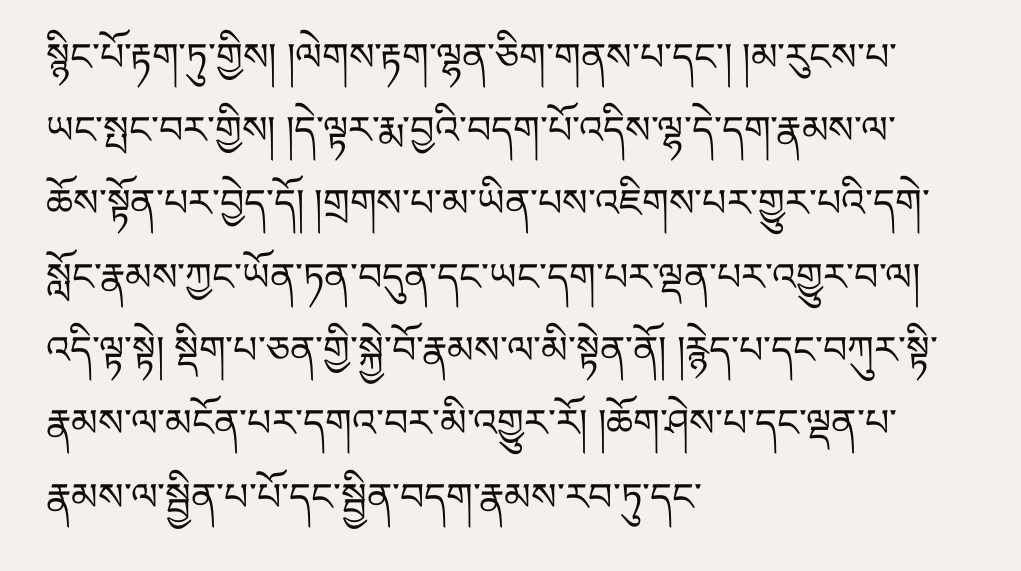སྙིང་པོ་རྟག་ཏུ་གྱིས། །ལེགས་རྟག་ལྷན་ཅིག་གནས་པ་དང་། །མ་རུངས་པ་ཡང་སྤང་བར་གྱིས། །དེ་ལྟར་རྨ་བྱའི་བདག་པོ་འདིས་ལྷ་དེ་དག་རྣམས་ལ་ཆོས་སྟོན་པར་བྱེད་དོ། །གྲགས་པ་མ་ཡིན་པས་འཇིགས་པར་གྱུར་པའི་དགེ་སློང་རྣམས་ཀྱང་ཡོན་ཏན་བདུན་དང་ཡང་དག་པར་ལྡན་པར་འགྱུར་བ་ལ། འདི་ལྟ་སྟེ། སྡིག་པ་ཅན་གྱི་སྐྱེ་བོ་རྣམས་ལ་མི་སྟེན་ནོ། །རྙེད་པ་དང་བཀུར་སྟི་རྣམས་ལ་མངོན་པར་དགའ་བར་མི་འགྱུར་རོ། །ཆོག་ཤེས་པ་དང་ལྡན་པ་རྣམས་ལ་སྦྱིན་པ་པོ་དང་སྦྱིན་བདག་རྣམས་རབ་ཏུ་དང་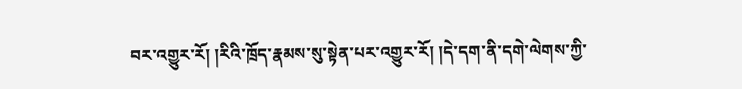བར་འགྱུར་རོ། །རིའི་ཁྲོད་རྣམས་སུ་སྟེན་པར་འགྱུར་རོ། །དེ་དག་ནི་དགེ་ལེགས་ཀྱི་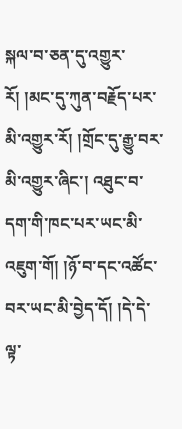སྐལ་བ་ཅན་དུ་འགྱུར་རོ། །མང་དུ་ཀུན་བརྗོད་པར་མི་འགྱུར་རོ། །གྲོང་དུ་རྒྱུ་བར་མི་འགྱུར་ཞིང་། འཐུང་བ་དག་གི་ཁང་པར་ཡང་མི་འཇུག་གོ། །ཉོ་བ་དང་འཚོང་བར་ཡང་མི་བྱེད་དོ། །དེ་དེ་ལྟ་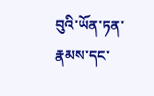བུའི་ཡོན་ཏན་རྣམས་དང་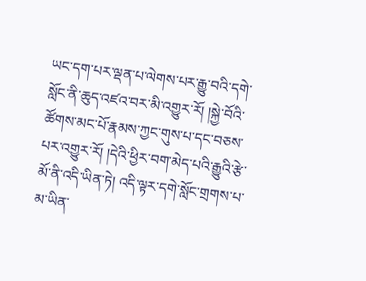ཡང་དག་པར་ལྡན་པ་ལེགས་པར་རྒྱུ་བའི་དགེ་སློང་ནི་ཆུད་འཛའ་བར་མི་འགྱུར་རོ། །སྐྱེ་བོའི་ཚོགས་མང་པོ་རྣམས་ཀྱང་གུས་པ་དང་བཅས་པར་འགྱུར་རོ། །དེའི་ཕྱིར་བག་མེད་པའི་རྒྱུའི་རྩེ་མོ་ནི་འདི་ཡིན་ཏེ། འདི་ལྟར་དགེ་སློང་གྲགས་པ་མ་ཡིན་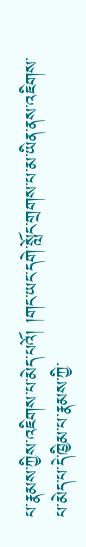པ་རྣམས་ཀྱིས་འཇིགས་པ་མེད་པའོ། །གང་ཡང་དགེ་སློང་གྲགས་པ་མ་ཡིན་ནས་འཇིགས་པ་མེད་པ་དེ་ཁྱིམ་པ་རྣམས་ཀྱི་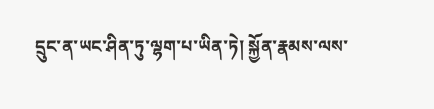དྲུང་ན་ཡང་ཤིན་ཏུ་ལྷག་པ་ཡིན་ཏེ། སྐྱོན་རྣམས་ལས་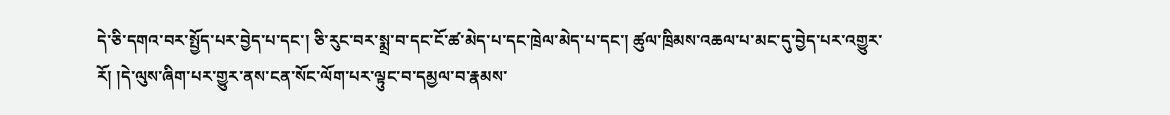དེ་ཅི་དགའ་བར་སྤྱོད་པར་བྱེད་པ་དང་། ཅི་རུང་བར་སྨྲ་བ་དང་ངོ་ཚ་མེད་པ་དང་ཁྲེལ་མེད་པ་དང་། ཚུལ་ཁྲིམས་འཆལ་པ་མང་དུ་བྱེད་པར་འགྱུར་རོ། །དེ་ལུས་ཞིག་པར་གྱུར་ནས་ངན་སོང་ལོག་པར་ལྟུང་བ་དམྱལ་བ་རྣམས་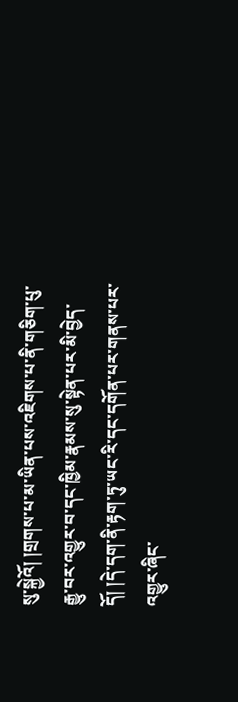སུ་སྐྱེའོ། །གྲགས་པ་མ་ཡིན་པས་འཇིགས་པ་ནི་གཅིག་པུ་རྒྱུ་བར་འགྱུར་བ་དང་ཁྱིམ་རྣམས་སུ་སྟེན་པར་མི་བྱེད་དོ། །དེ་དག་ནི་རྟག་ཏུ་ཡང་རི་དང་དགོན་པར་གནས་པར་འགྱུར་ཞིང་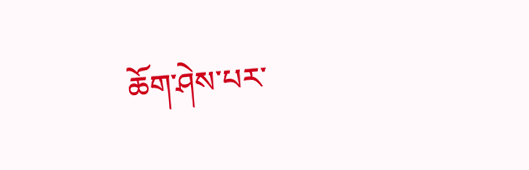ཆོག་ཤེས་པར་